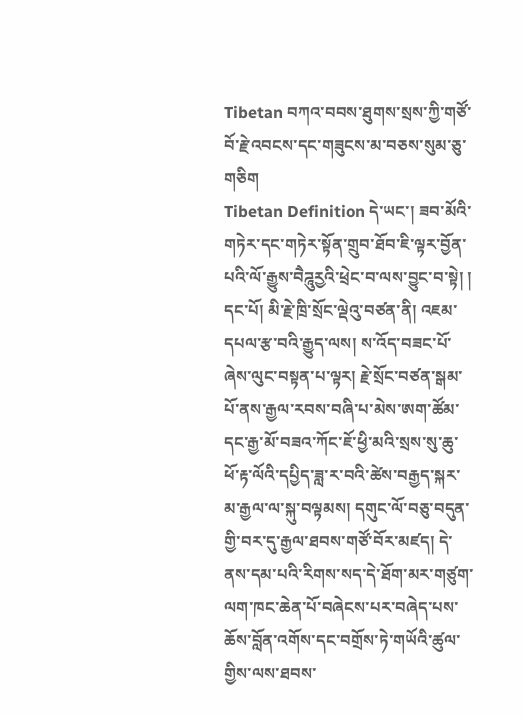Tibetan བཀའ་བབས་ཐུགས་སྲས་ཀྱི་གཙོ་བོ་རྗེ་འབངས་དང་གཟུངས་མ་བཅས་སུམ་ཅུ་གཅིག
Tibetan Definition དེ་ཡང་། ཟབ་མོའི་གཏེར་དང་གཏེར་སྟོན་གྲུབ་ཐོབ་ཇི་ལྟར་བྱོན་པའི་ལོ་རྒྱུས་བཻཌཱུརྱའི་ཕྲེང་བ་ལས་བྱུང་བ་སྟེ། ། དང་པོ། མི་རྗེ་ཁྲི་སྲོང་ལྡེའུ་བཙན་ནི། འཇམ་དཔལ་རྩ་བའི་རྒྱུད་ལས། ས་འོད་བཟང་པོ་ཞེས་ལུང་བསྟན་པ་ལྟར། རྗེ་སྲོང་བཙན་སྒམ་པོ་ནས་རྒྱལ་རབས་བཞི་པ་མེས་ཨག་ཚོམ་དང་རྒྱ་མོ་བཟའ་ཀོང་ཇོ་ཕྱི་མའི་སྲས་སུ་ཆུ་ཕོ་རྟ་ལོའི་དཔྱིད་ཟླ་ར་བའི་ཚེས་བརྒྱད་སྐར་མ་རྒྱལ་ལ་སྐུ་བལྟམས། དགུང་ལོ་བཅུ་བདུན་གྱི་བར་དུ་རྒྱལ་ཐབས་གཙོ་བོར་མཛད། དེ་ནས་དམ་པའི་རིགས་སད་དེ་ཐོག་མར་གཙུག་ལག་ཁང་ཆེན་པོ་བཞེངས་པར་བཞེད་པས་ཆོས་བློན་འགོས་དང་བགྲོས་ཏེ་གཡོའི་ཚུལ་གྱིས་ལས་ཐབས་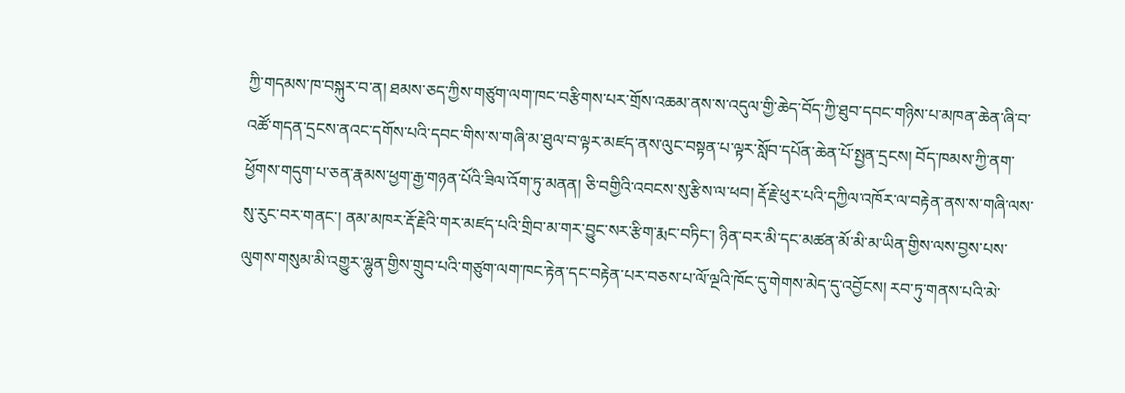ཀྱི་གདམས་ཁ་བསྐུར་བ་ན། ཐམས་ཅད་ཀྱིས་གཙུག་ལག་ཁང་བརྩིགས་པར་གྲོས་འཆམ་ནས་ས་འདུལ་གྱི་ཆེད་བོད་ཀྱི་ཐུབ་དབང་གཉིས་པ་མཁན་ཆེན་ཞི་བ་འཚོ་གདན་དྲངས་ནའང་དགོས་པའི་དབང་གིས་ས་གཞི་མ་ཐུལ་བ་ལྟར་མཛད་ནས་ལུང་བསྟན་པ་ལྟར་སློབ་དཔོན་ཆེན་པོ་སྤྱན་དྲངས། བོད་ཁམས་ཀྱི་ནག་ཕྱོགས་གདུག་པ་ཅན་རྣམས་ཕྱག་རྒྱ་གཉན་པོའི་ཟིལ་འོག་ཏུ་མནན། ཅི་བགྱིའི་འབངས་སུ་རྩིས་ལ་ཕབ། རྡོ་རྗེ་ཕུར་པའི་དཀྱིལ་འཁོར་ལ་བརྟེན་ནས་ས་གཞི་ལས་སུ་རུང་བར་གནང་། ནམ་མཁར་རྡོ་རྗེའི་གར་མཛད་པའི་གྲིབ་མ་གར་བྱུང་སར་རྩིག་རྨང་བཏིང་། ཉིན་བར་མི་དང་མཚན་མོ་མི་མ་ཡིན་གྱིས་ལས་བྱས་པས་ལུགས་གསུམ་མི་འགྱུར་ལྷུན་གྱིས་གྲུབ་པའི་གཙུག་ལག་ཁང་རྟེན་དང་བརྟེན་པར་བཅས་པ་ལོ་ལྔའི་ཁོང་དུ་གེགས་མེད་དུ་འབྱོངས། རབ་ཏུ་གནས་པའི་མེ་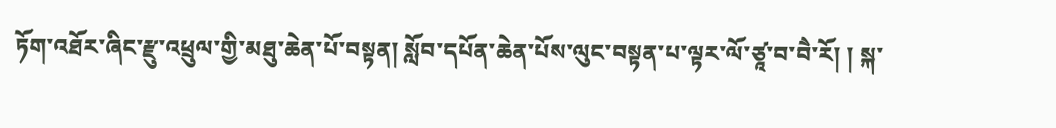ཏོག་འཐོར་ཞིང་རྫུ་འཕྲུལ་གྱི་མཐུ་ཆེན་པོ་བསྟན། སློབ་དཔོན་ཆེན་པོས་ལུང་བསྟན་པ་ལྟར་ལོ་ཙཱ་བ་བཻ་རོ། ། སྐ་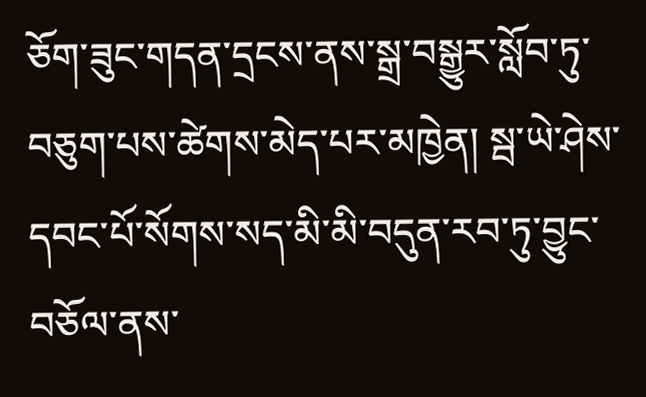ཅོག་ཟུང་གདན་དྲངས་ནས་སྒྲ་བསྒྱུར་སློབ་ཏུ་བཅུག་པས་ཚེགས་མེད་པར་མཁྱེན། སྦ་ཡེ་ཤེས་དབང་པོ་སོགས་སད་མི་མི་བདུན་རབ་ཏུ་བྱུང་བཅོལ་ནས་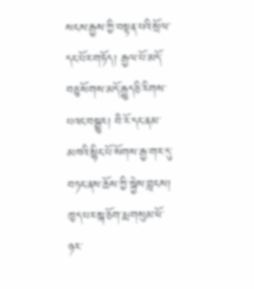སངས་རྒྱས་ཀྱི་བསྟན་པའི་སྲོལ་དང་པོར་གཏོད། རྒྱལ་པོ་མདོ་བཅུ་སོགས་མདོ་རྒྱུད་ཅི་རིགས་པའང་བསྒྱུར། བཻ་རོ་དང་ནམ་མཁའི་སྙིང་པོ་སོགས་རྒྱ་གར་དུ་བཏང་ནས་ཆོས་ཀྱི་སྐྱེས་བླངས། ཁྱད་པར་སྐ་ཅོག་རྨ་གསུམ་ཕོ་ཉར་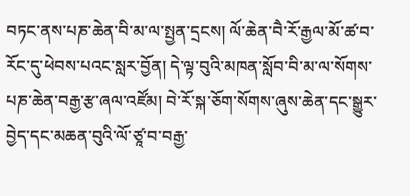བཏང་ནས་པཎ་ཆེན་བི་མ་ལ་སྤྱན་དྲངས། ལོ་ཆེན་བཻ་རོ་རྒྱལ་མོ་ཚ་བ་རོང་དུ་ཕེབས་པའང་སླར་བྱོན། དེ་ལྟ་བུའི་མཁན་སློབ་བི་མ་ལ་སོགས་པཎ་ཆེན་བརྒྱ་རྩ་ཞལ་འཛོམ། བེ་རོ་སྐ་ཅོག་སོགས་ཞུས་ཆེན་དང་སྒྱུར་བྱེད་དང་མཆན་བུའི་ལོ་ཙཱ་བ་བརྒྱ་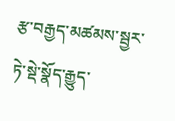རྩ་བརྒྱད་མཚམས་སྦྱར་ཏེ་སྡེ་སྣོད་རྒྱུད་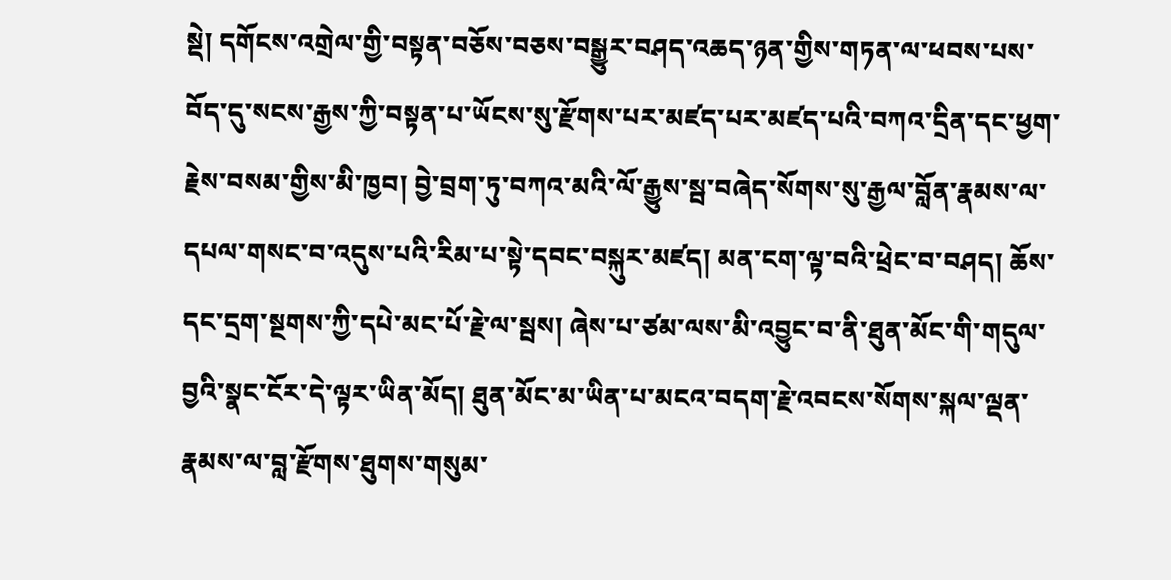སྡེ། དགོངས་འགྲེལ་གྱི་བསྟན་བཅོས་བཅས་བསྒྱུར་བཤད་འཆད་ཉན་གྱིས་གཏན་ལ་ཕབས་པས་བོད་དུ་སངས་རྒྱས་ཀྱི་བསྟན་པ་ཡོངས་སུ་རྫོགས་པར་མཛད་པར་མཛད་པའི་བཀའ་དྲིན་དང་ཕྱག་རྗེས་བསམ་གྱིས་མི་ཁྱབ། བྱེ་བྲག་ཏུ་བཀའ་མའི་ལོ་རྒྱུས་སྦ་བཞེད་སོགས་སུ་རྒྱལ་བློན་རྣམས་ལ་དཔལ་གསང་བ་འདུས་པའི་རིམ་པ་སྟེ་དབང་བསྐུར་མཛད། མན་ངག་ལྟ་བའི་ཕྲེང་བ་བཤད། ཆོས་དང་དྲག་སྔགས་ཀྱི་དཔེ་མང་པོ་རྗེ་ལ་སྦས། ཞེས་པ་ཙམ་ལས་མི་འབྱུང་བ་ནི་ཐུན་མོང་གི་གདུལ་བྱའི་སྣང་ངོར་དེ་ལྟར་ཡིན་མོད། ཐུན་མོང་མ་ཡིན་པ་མངའ་བདག་རྗེ་འབངས་སོགས་སྐལ་ལྡན་རྣམས་ལ་བླ་རྫོགས་ཐུགས་གསུམ་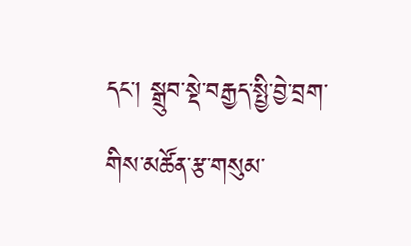དང་། སྒྲུབ་སྡེ་བརྒྱད་སྤྱི་བྱེ་བྲག་གིས་མཚོན་རྩ་གསུམ་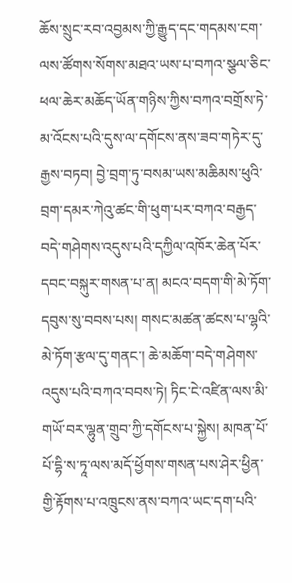ཆོས་སྲུང་རབ་འབྱམས་ཀྱི་རྒྱུད་དང་གདམས་ངག་ལས་ཚོགས་སོགས་མཐའ་ཡས་པ་བཀའ་སྩལ་ཅིང་ཕལ་ཆེར་མཆོད་ཡོན་གཉིས་ཀྱིས་བཀའ་བགྲོས་ཏེ་མ་འོངས་པའི་དུས་ལ་དགོངས་ནས་ཟབ་གཏེར་དུ་རྒྱས་བཏབ། བྱེ་བྲག་ཏུ་བསམ་ཡས་མཆིམས་ཕུའི་བྲག་དམར་ཀེའུ་ཚང་གི་ཕུག་པར་བཀའ་བརྒྱད་བདེ་གཤེགས་འདུས་པའི་དཀྱིལ་འཁོར་ཆེན་པོར་དབང་བསྐུར་གསན་པ་ན། མངའ་བདག་གི་མེ་ཏོག་དབུས་སུ་བབས་པས། གསང་མཚན་ཚངས་པ་ལྷའི་མེ་ཏོག་རྩལ་དུ་གནང་། ཆེ་མཆོག་བདེ་གཤེགས་འདུས་པའི་བཀའ་བབས་ཏེ། ཏིང་ངེ་འཛིན་ལས་མི་གཡོ་བར་ལྷུན་གྲུབ་ཀྱི་དགོངས་པ་སྐྱེས། མཁན་པོ་པོ་དྷི་ས་ཏཱ་ལས་མདོ་ཕྱོགས་གསན་པས་ཤེར་ཕྱིན་གྱི་རྟོགས་པ་འཁྲུངས་ནས་བཀའ་ཡང་དག་པའི་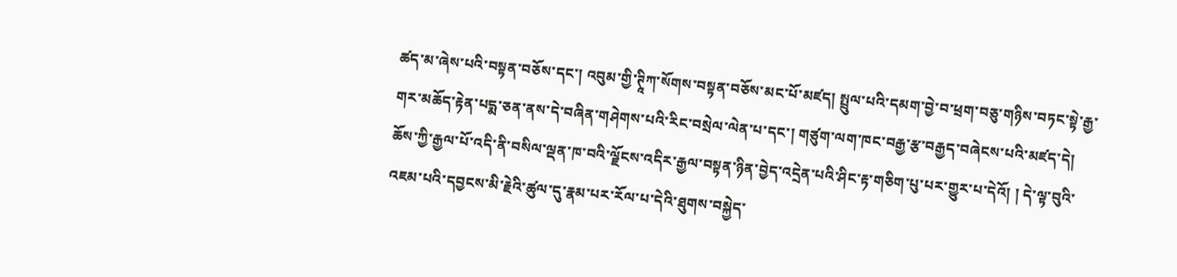ཚད་མ་ཞེས་པའི་བསྟན་བཅོས་དང་། འབུམ་གྱི་ཊཱིཀ་སོགས་བསྟན་བཅོས་མང་པོ་མཛད། སྤྲུལ་པའི་དམག་བྱེ་བ་ཕྲག་བཅུ་གཉིས་བཏང་སྟེ་རྒྱ་གར་མཆོད་རྟེན་པདྨ་ཅན་ནས་དེ་བཞིན་གཤེགས་པའི་རིང་བསྲེལ་ལེན་པ་དང་། གཙུག་ལག་ཁང་བརྒྱ་རྩ་བརྒྱད་བཞེངས་པའི་མཛད་དེ། ཆོས་ཀྱི་རྒྱལ་པོ་འདི་ནི་བསིལ་ལྡན་ཁ་བའི་ལྗོངས་འདིར་རྒྱལ་བསྟན་ཉིན་བྱེད་འདྲེན་པའི་ཤིང་རྟ་གཅིག་པུ་པར་གྱུར་པ་དེའོ། ། དེ་ལྟ་བུའི་འཇམ་པའི་དབྱངས་མི་རྗེའི་ཚུལ་དུ་རྣམ་པར་རོལ་པ་དེའི་ཐུགས་བསྐྱེད་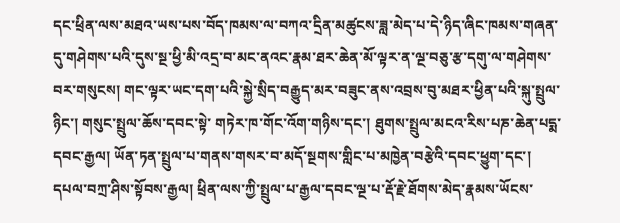དང་ཕྲིན་ལས་མཐའ་ཡས་པས་བོད་ཁམས་ལ་བཀའ་དྲིན་མཚུངས་ཟླ་མེད་པ་དེ་ཉིད་ཞིང་ཁམས་གཞན་དུ་གཤེགས་པའི་དུས་སྔ་ཕྱི་མི་འདྲ་བ་མང་ནའང་རྣམ་ཐར་ཆེན་མོ་ལྟར་ན་ལྔ་བཅུ་རྩ་དགུ་ལ་གཤེགས་བར་གསུངས། གང་ལྟར་ཡང་དག་པའི་སྐྱེ་སྲིད་བརྒྱུད་མར་བཟུང་ནས་འབྲས་བུ་མཐར་ཕྱིན་པའི་སྐུ་སྤྲུལ་ཉིང་། གསུང་སྤྲུལ་ཆོས་དབང་སྟེ་ གཏེར་ཁ་གོང་འོག་གཉིས་དང་། ཐུགས་སྤྲུལ་མངའ་རིས་པཎ་ཆེན་པདྨ་དབང་རྒྱལ། ཡོན་ཏན་སྤྲུལ་པ་གནས་གསར་བ་མདོ་སྔགས་གླིང་པ་མཁྱེན་བརྩེའི་དབང་ཕྱུག་དང་། དཔལ་བཀྲ་ཤིས་སྟོབས་རྒྱལ། ཕྲིན་ལས་ཀྱི་སྤྲུལ་པ་རྒྱལ་དབང་ལྔ་པ་རྡོ་རྗེ་ཐོགས་མེད་རྣམས་ཡོངས་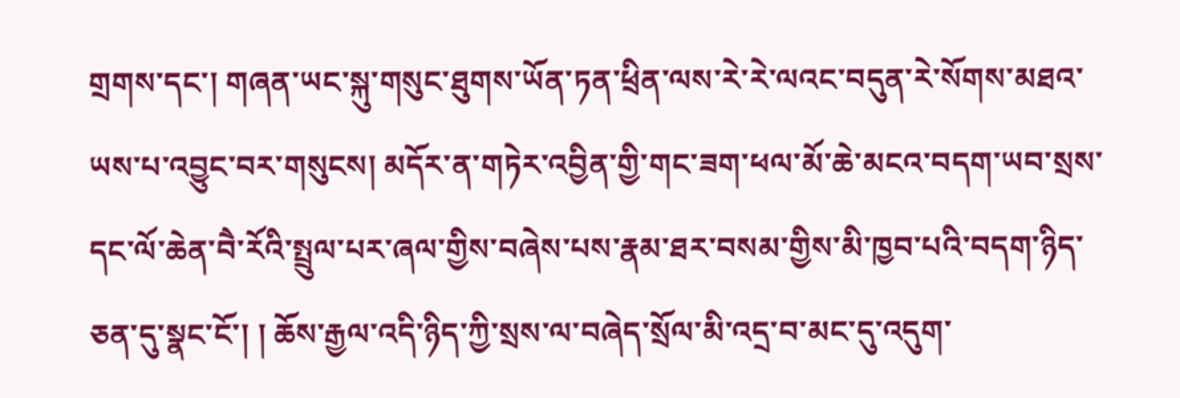གྲགས་དང་། གཞན་ཡང་སྐུ་གསུང་ཐུགས་ཡོན་ཏན་ཕྲིན་ལས་རེ་རེ་ལའང་བདུན་རེ་སོགས་མཐའ་ཡས་པ་འབྱུང་བར་གསུངས། མདོར་ན་གཏེར་འབྱིན་གྱི་གང་ཟག་ཕལ་མོ་ཆེ་མངའ་བདག་ཡབ་སྲས་དང་ལོ་ཆེན་བཻ་རོའི་སྤྲུལ་པར་ཞལ་གྱིས་བཞེས་པས་རྣམ་ཐར་བསམ་གྱིས་མི་ཁྱབ་པའི་བདག་ཉིད་ཅན་དུ་སྣང་ངོ་། ། ཆོས་རྒྱལ་འདི་ཉིད་ཀྱི་སྲས་ལ་བཞེད་སྲོལ་མི་འདྲ་བ་མང་དུ་འདུག་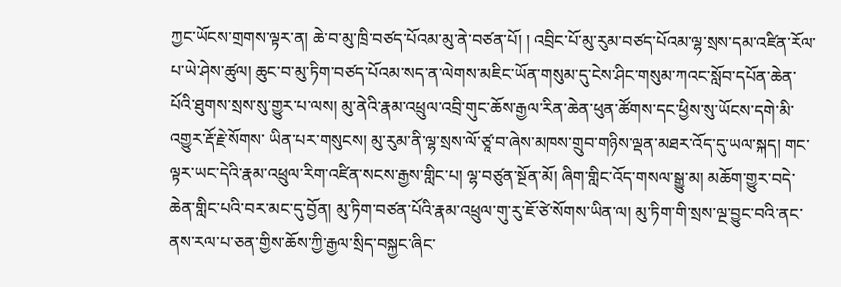ཀྱང་ཡོངས་གྲགས་ལྟར་ན། ཆེ་བ་མུ་ཁྲི་བཙད་པོའམ་མུ་ནེ་བཙན་པོ། ། འབྲིང་པོ་མུ་རུམ་བཙད་པོའམ་ལྷ་སྲས་དམ་འཛིན་རོལ་པ་ཡེ་ཤེས་ཚུལ། ཆུང་བ་མུ་ཏིག་བཙད་པོའམ་སད་ན་ལེགས་མཇིང་ཡོན་གསུམ་དུ་ངེས་ཤིང་གསུམ་ཀའང་སློབ་དཔོན་ཆེན་པོའི་ཐུགས་སྲས་སུ་གྱུར་པ་ལས། མུ་ནེའི་རྣམ་འཕྲུལ་འབྲི་གུང་ཆོས་རྒྱལ་རིན་ཆེན་ཕུན་ཚོགས་དང་ཕྱིས་སུ་ཡོངས་དགེ་མི་འགྱུར་རྡོ་རྗེ་སོགས་ ཡིན་པར་གསུངས། མུ་རུམ་ནི་ལྷ་སྲས་ལོ་ཙཱ་བ་ཞེས་མཁས་གྲུབ་གཉིས་ལྡན་མཐར་འོད་དུ་ཡལ་སྐད། གང་ལྟར་ཡང་དེའི་རྣམ་འཕྲུལ་རིག་འཛིན་སངས་རྒྱས་གླིང་པ། ལྷ་བཙུན་སྔོན་མོ། ཞིག་གླིང་འོད་གསལ་སྒྱུ་མ། མཆོག་གྱུར་བདེ་ཆེན་གླིང་པའི་བར་མང་དུ་བྱོན། མུ་ཏིག་བཙན་པོའི་རྣམ་འཕྲུལ་གུ་རུ་ཇོ་ཙེ་སོགས་ཡིན་ལ། མུ་ཏིག་གི་སྲས་ལྔ་བྱུང་བའི་ནང་ནས་རལ་པ་ཅན་གྱིས་ཆོས་ཀྱི་རྒྱལ་སྲིད་བསྐྱང་ཞིང་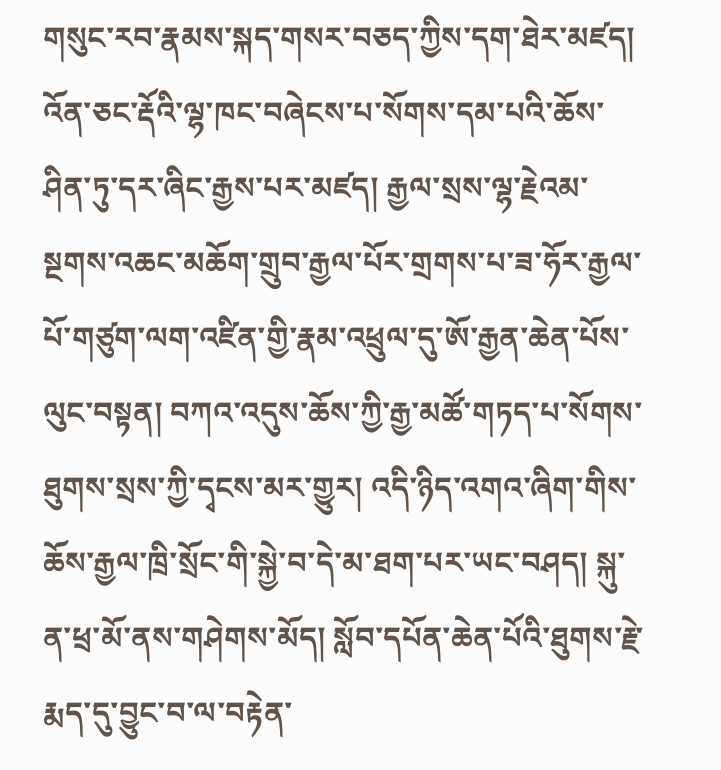གསུང་རབ་རྣམས་སྐད་གསར་བཅད་ཀྱིས་དག་ཐེར་མཛད། འོན་ཅང་རྡོའི་ལྷ་ཁང་བཞེངས་པ་སོགས་དམ་པའི་ཆོས་ཤིན་ཏུ་དར་ཞིང་རྒྱས་པར་མཛད། རྒྱལ་སྲས་ལྷ་རྗེའམ་སྔགས་འཆང་མཆོག་གྲུབ་རྒྱལ་པོར་གྲགས་པ་ཟ་ཧོར་རྒྱལ་པོ་གཙུག་ལག་འཛིན་གྱི་རྣམ་འཕྲུལ་དུ་ཨོ་རྒྱན་ཆེན་པོས་ལུང་བསྟན། བཀའ་འདུས་ཆོས་ཀྱི་རྒྱ་མཚོ་གཏད་པ་སོགས་ཐུགས་སྲས་ཀྱི་དྭངས་མར་གྱུར། འདི་ཉིད་འགའ་ཞིག་གིས་ཆོས་རྒྱལ་ཁྲི་སྲོང་གི་སྐྱེ་བ་དེ་མ་ཐག་པར་ཡང་བཤད། སྐུ་ན་ཕྲ་མོ་ནས་གཤེགས་མོད། སློབ་དཔོན་ཆེན་པོའི་ཐུགས་རྗེ་རྨད་དུ་བྱུང་བ་ལ་བརྟེན་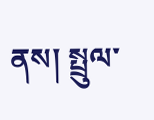ནས། སྤྲུལ་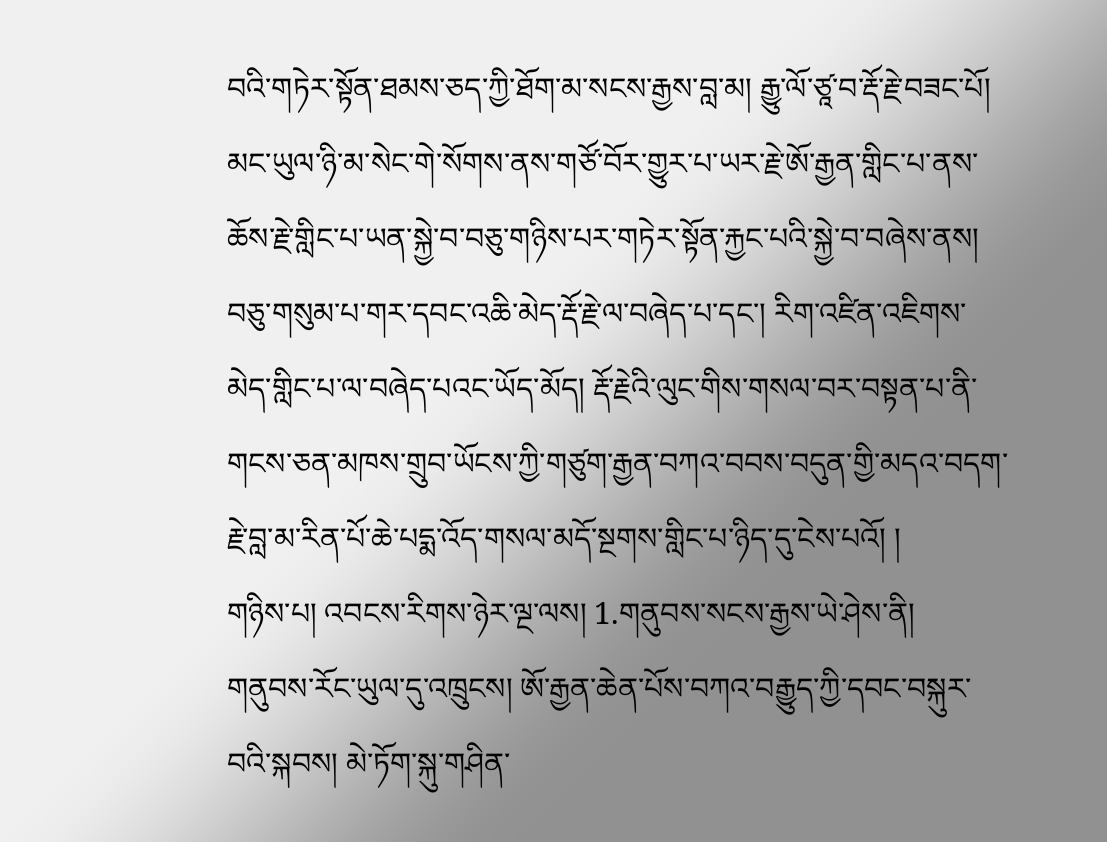བའི་གཏེར་སྟོན་ཐམས་ཅད་ཀྱི་ཐོག་མ་སངས་རྒྱས་བླ་མ། རྒྱུ་ལོ་ཙཱ་བ་རྡོ་རྗེ་བཟང་པོ། མང་ཡུལ་ཉི་མ་སེང་གེ་སོགས་ནས་གཙོ་བོར་གྱུར་པ་ཡར་རྗེ་ཨོ་རྒྱན་གླིང་པ་ནས་ཆོས་རྗེ་གླིང་པ་ཡན་སྐྱེ་བ་བཅུ་གཉིས་པར་གཏེར་སྟོན་རྐྱང་པའི་སྐྱེ་བ་བཞེས་ནས། བཅུ་གསུམ་པ་གར་དབང་འཆི་མེད་རྡོ་རྗེ་ལ་བཞེད་པ་དང་། རིག་འཛིན་འཇིགས་མེད་གླིང་པ་ལ་བཞེད་པའང་ཡོད་མོད། རྡོ་རྗེའི་ལུང་གིས་གསལ་བར་བསྟན་པ་ནི་གངས་ཅན་མཁས་གྲུབ་ཡོངས་ཀྱི་གཙུག་རྒྱན་བཀའ་བབས་བདུན་གྱི་མདའ་བདག་རྗེ་བླ་མ་རིན་པོ་ཆེ་པདྨ་འོད་གསལ་མདོ་སྔགས་གླིང་པ་ཉིད་དུ་ངེས་པའོ། །
གཉིས་པ། འབངས་རིགས་ཉེར་ལྔ་ལས། 1.གནུབས་སངས་རྒྱས་ཡེ་ཤེས་ནི། གནུབས་རོང་ཡུལ་དུ་འཁྲུངས། ཨོ་རྒྱན་ཆེན་པོས་བཀའ་བརྒྱུད་ཀྱི་དབང་བསྐུར་བའི་སྐབས། མེ་ཏོག་སྐུ་གཤིན་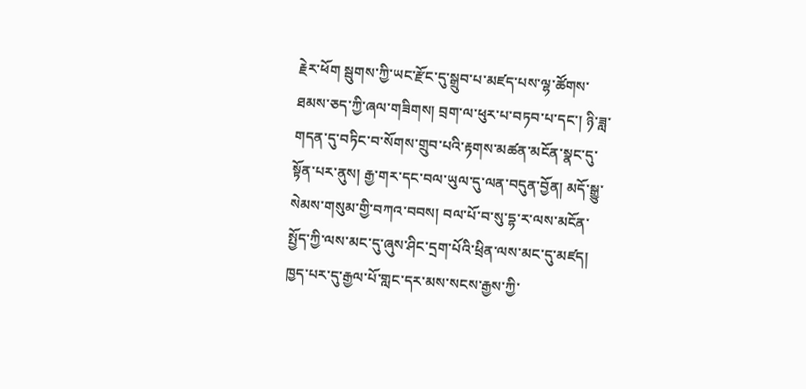རྗེར་ཕོག སྦུགས་ཀྱི་ཡང་རྫོང་དུ་སྒྲུབ་པ་མཛད་པས་ལྷ་ཚོགས་ཐམས་ཅད་ཀྱི་ཞལ་གཟིགས། བྲག་ལ་ཕུར་པ་བཏབ་པ་དང་། ཉི་ཟླ་གདན་དུ་བཏིང་བ་སོགས་གྲུབ་པའི་རྟགས་མཚན་མངོན་སྣང་དུ་སྟོན་པར་ནུས། རྒྱ་གར་དང་བལ་ཡུལ་དུ་ལན་བདུན་བྱོན། མདོ་སྒྱུ་སེམས་གསུམ་གྱི་བཀའ་བབས། བལ་པོ་བ་སུ་དྷ་ར་ལས་མངོན་སྤྱོད་ཀྱི་ལས་མང་དུ་ཞུས་ཤིང་དྲག་པོའི་ཕྲིན་ལས་མང་དུ་མཛད། ཁྱད་པར་དུ་རྒྱལ་པོ་གླང་དར་མས་སངས་རྒྱས་ཀྱི་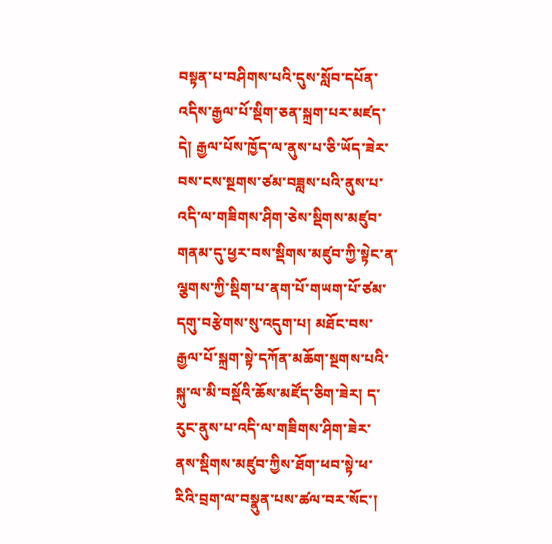བསྟན་པ་བཤིགས་པའི་དུས་སློབ་དཔོན་འདིས་རྒྱལ་པོ་སྡིག་ཅན་སྐྲག་པར་མཛད་དེ། རྒྱལ་པོས་ཁྱོད་ལ་ནུས་པ་ཅི་ཡོད་ཟེར་བས་ངས་སྔགས་ཙམ་བཟླས་པའི་ནུས་པ་འདི་ལ་གཟིགས་ཤིག་ཅེས་སྡིགས་མཛུབ་གནམ་དུ་ཕྱར་བས་སྡིགས་མཛུབ་ཀྱི་སྟེང་ན་ལྕགས་ཀྱི་སྡིག་པ་ནག་པོ་གཡག་པོ་ཙམ་དགུ་བརྩེགས་སུ་འདུག་པ། མཐོང་བས་རྒྱལ་པོ་སྐྲག་སྟེ་དཀོན་མཆོག་སྔགས་པའི་སྐུ་ལ་མི་བསྡོའི་ཆོས་མཛོད་ཅིག་ཟེར། ད་རུང་ནུས་པ་འདི་ལ་གཟིགས་ཤིག་ཟེར་ནས་སྡིགས་མཛུབ་ཀྱིས་ཐོག་ཕབ་སྟེ་ཕ་རིའི་བྲག་ལ་བསྣུན་པས་ཚལ་བར་སོང་།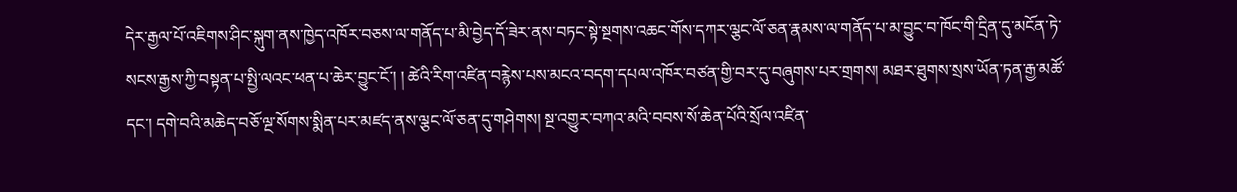དེར་རྒྱལ་པོ་འཇིགས་ཤིང་སྐུག་ནས་ཁྱེད་འཁོར་བཅས་ལ་གནོད་པ་མི་བྱེད་དོ་ཟེར་ནས་བཏང་སྟེ་སྔགས་འཆང་གོས་དཀར་ལྕང་ལོ་ཅན་རྣམས་ལ་གནོད་པ་མ་བྱུང་བ་ཁོང་གི་དྲིན་དུ་མངོན་ཏེ་སངས་རྒྱས་ཀྱི་བསྟན་པ་སྤྱི་ལའང་ཕན་པ་ཆེར་བྱུང་ངོ་། ། ཚེའི་རིག་འཛིན་བརྙེས་པས་མངའ་བདག་དཔལ་འཁོར་བཙན་གྱི་བར་དུ་བཞུགས་པར་གྲགས། མཐར་ཐུགས་སྲས་ཡོན་ཏན་རྒྱ་མཚོ་དང་། དགེ་བའི་མཆེད་བཅོ་ལྔ་སོགས་སྨིན་པར་མཛད་ནས་ལྕང་ལོ་ཅན་དུ་གཤེགས། སྔ་འགྱུར་བཀའ་མའི་བབས་སོ་ཆེན་པོའི་སྲོལ་འཛིན་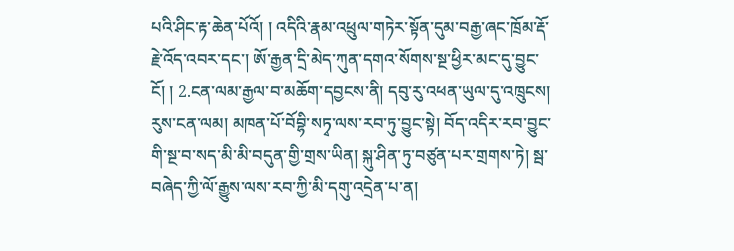པའི་ཤིང་རྟ་ཆེན་པོའོ། ། འདིའི་རྣམ་འཕྲུལ་གཏེར་སྟོན་དུམ་བརྒྱ་ཞང་ཁྲོམ་རྡོ་རྗེ་འོད་འབར་དང་། ཨོ་རྒྱན་དྲི་མེད་ཀུན་དགའ་སོགས་སྔ་ཕྱིར་མང་དུ་བྱུང་ངོ། ། 2.ངན་ལམ་རྒྱལ་བ་མཆོག་དབྱངས་ནི། དབུ་རུ་འཕན་ཡུལ་དུ་འཁྲུངས། རུས་ངན་ལམ། མཁན་པོ་བོབྷི་སཏྭ་ལས་རབ་ཏུ་བྱུང་སྟེ། བོད་འདིར་རབ་བྱུང་གི་སྔ་བ་སད་མི་མི་བདུན་གྱི་གྲས་ཡིན། སྐུ་ཤིན་ཏུ་བཙུན་པར་གྲགས་ཏེ། སྦ་བཞེད་ཀྱི་ལོ་རྒྱུས་ལས་རབ་ཀྱི་མི་དགུ་འདྲེན་པ་ན།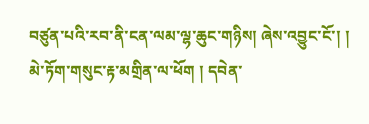བཙུན་པའི་རབ་ནི་ངན་ལམ་ལྷ་ཆུང་གཉིས། ཞེས་འབྱུང་ངོ་། ། མེ་ཏོག་གསུང་རྟ་མགྲིན་ལ་ཕོག ། དབེན་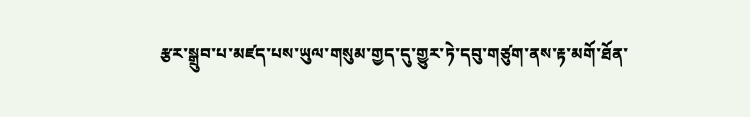རྩར་སྒྲུབ་པ་མཛད་པས་ཡུལ་གསུམ་གྱད་དུ་གྱུར་ཏེ་དབུ་གཙུག་ནས་རྟ་མགོ་ཐོན་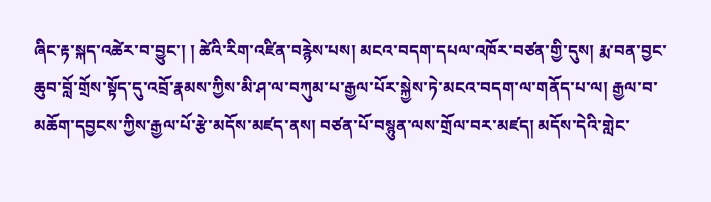ཞིང་རྟ་སྐད་འཚེར་བ་བྱུང་། ། ཚེའི་རིག་འཛིན་བརྙེས་པས། མངའ་བདག་དཔལ་འཁོར་བཙན་གྱི་དུས། རྨ་བན་བྱང་ཆུབ་བློ་གྲོས་སྟོད་དུ་འབྲོ་རྣམས་ཀྱིས་མི་ཤ་ལ་བཀུམ་པ་རྒྱལ་པོར་སྐྱེས་ཏེ་མངའ་བདག་ལ་གནོད་པ་ལ། རྒྱལ་བ་མཆོག་དབྱངས་ཀྱིས་རྒྱལ་པོ་རྩེ་མདོས་མཛད་ནས། བཙན་པོ་བསྙུན་ལས་གྲོལ་བར་མཛད། མདོས་དེའི་གླེང་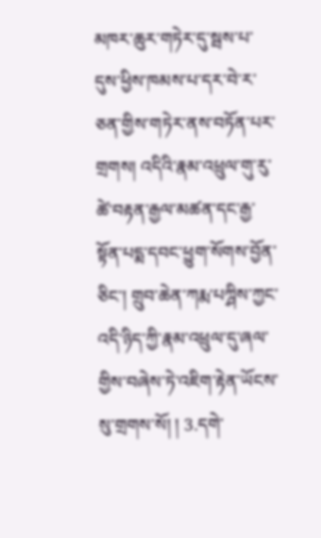མཁར་ཆུར་གཏེར་དུ་སྦས་པ་དུས་ཕྱིས་ཁམས་པ་དར་བེ་ར་ཅན་གྱིས་གཏེར་ནས་བཏོན་པར་གྲགས། འདིའི་རྣམ་འཕྲུལ་གུ་རུ་ཚེ་བརྟན་རྒྱལ་མཚན་དང་རྒྱ་སྟོན་པདྨ་དབང་ཕྱུག་སོགས་བྱོན་ཅིང་། གྲུབ་ཆེན་ཀརྨ་པཀྴིས་ཀྱང་འདི་ཉིད་ཀྱི་རྣམ་འཕྲུལ་དུ་ཞལ་གྱིས་བཞེས་ཏེ་འཇིག་རྟེན་ཡོངས་སུ་གྲགས་སོ། ། 3.དགེ་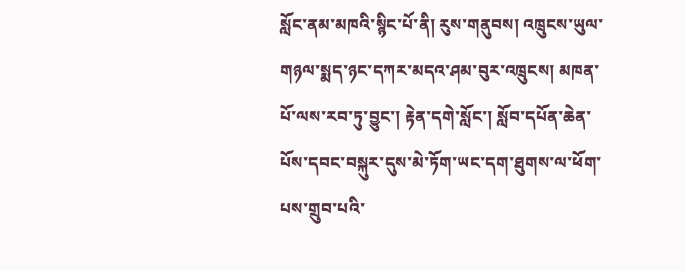སློང་ནམ་མཁའི་སྙིང་པོ་ནི། རུས་གནུབས། འཁྲུངས་ཡུལ་གཉལ་སྨད་ཉང་དཀར་མདའ་ཤམ་བུར་འཁྲུངས། མཁན་པོ་ལས་རབ་ཏུ་བྱུང་། རྟེན་དགེ་སློང་། སློབ་དཔོན་ཆེན་པོས་དབང་བསྐུར་དུས་མེ་ཏོག་ཡང་དག་ཐུགས་ལ་ཕོག་པས་གྲུབ་པའི་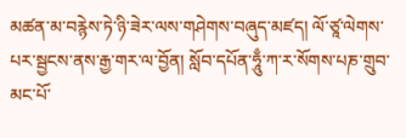མཚན་མ་བརྙེས་ཏེ་ཉི་ཟེར་ལས་གཤེགས་བཞུད་མཛད། ལོ་ཙཱ་ལེགས་པར་སྦྱངས་ནས་རྒྱ་གར་ལ་བྱོན། སློབ་དཔོན་ཧཱུྃ་ཀ་ར་སོགས་པཎ་གྲུབ་མང་པོ་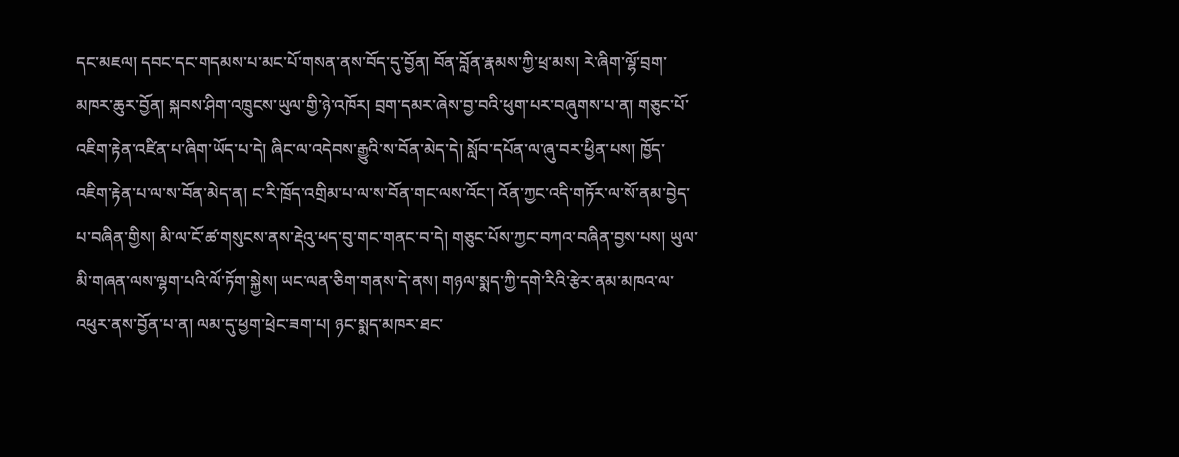དང་མཇལ། དབང་དང་གདམས་པ་མང་པོ་གསན་ནས་བོད་དུ་བྱོན། བོན་བློན་རྣམས་ཀྱི་ཕྲ་མས། རེ་ཞིག་ལྷོ་བྲག་མཁར་ཆུར་བྱོན། སྐབས་ཤིག་འཁྲུངས་ཡུལ་གྱི་ཉེ་འཁོར། བྲག་དམར་ཞེས་བྱ་བའི་ཕུག་པར་བཞུགས་པ་ན། གཅུང་པོ་འཇིག་རྟེན་འཛིན་པ་ཞིག་ཡོད་པ་དེ། ཞིང་ལ་འདེབས་རྒྱུའི་ས་བོན་མེད་དེ། སློབ་དཔོན་ལ་ཞུ་བར་ཕྱིན་པས། ཁྱོད་འཇིག་རྟེན་པ་ལ་ས་བོན་མེད་ན། ང་རི་ཁྲོད་འགྲིམ་པ་ལ་ས་བོན་གང་ལས་འོང་། འོན་ཀྱང་འདི་གཏོར་ལ་སོ་ནམ་བྱེད་པ་བཞིན་གྱིས། མི་ལ་ངོ་ཚ་གསུངས་ནས་རྡེའུ་ཕད་བུ་གང་གནང་བ་དེ། གཅུང་པོས་ཀྱང་བཀའ་བཞིན་བྱས་པས། ཡུལ་མི་གཞན་ལས་ལྷག་པའི་ལོ་ཏོག་སྐྱེས། ཡང་ལན་ཅིག་གནས་དེ་ནས། གཉལ་སྨད་ཀྱི་དགེ་རིའི་རྩེར་ནམ་མཁའ་ལ་འཕུར་ནས་བྱོན་པ་ན། ལམ་དུ་ཕྱག་ཕྲེང་ཟག་པ། ཉང་སྨད་མཁར་ཐང་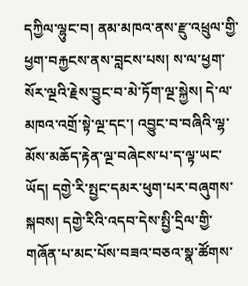དཀྱིལ་ལྷུང་བ། ནམ་མཁའ་ནས་རྫུ་འཕྲུལ་གྱི་ཕྱག་བརྐྱངས་ནས་བླངས་པས། ས་ལ་ཕྱག་སོར་ལྔའི་རྗེས་བྱུང་བ་མེ་ཏོག་ལྔ་སྐྱེས། དེ་ལ་མཁའ་འགྲོ་སྟེ་ལྔ་དང་། འབྱུང་བ་བཞིའི་ལྷ་མོས་མཆོད་རྟེན་ལྔ་བཞེངས་པ་ད་ལྟ་ཡང་ཡོད། དགྱེ་རི་སྤྱང་དམར་ཕུག་པར་བཞུགས་སྐབས། དགྱེ་རིའི་འདབ་དེས་སྤྱི་དྲིལ་གྱི་གཞོན་པ་མང་པོས་བཟའ་བཅའ་སྣ་ཚོགས་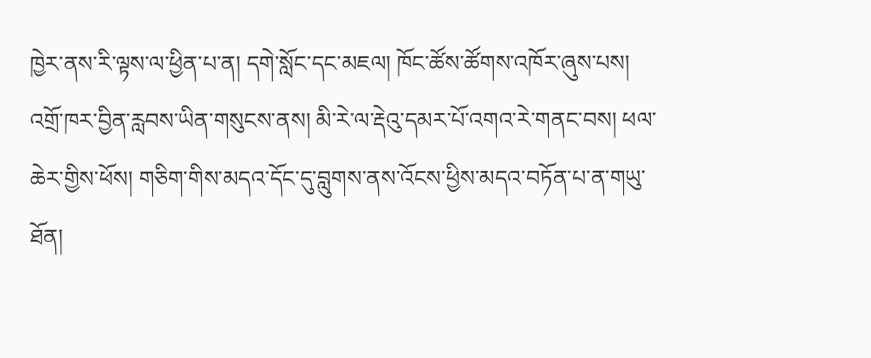ཁྱེར་ནས་རི་ལྟས་ལ་ཕྱིན་པ་ན། དགེ་སློང་དང་མཇལ། ཁོང་ཚོས་ཚོགས་འཁོར་ཞུས་པས། འགྲོ་ཁར་བྱིན་རླབས་ཡིན་གསུངས་ནས། མི་རེ་ལ་རྡེའུ་དམར་པོ་འགའ་རེ་གནང་བས། ཕལ་ཆེར་གྱིས་ཕོས། གཅིག་གིས་མདའ་དོང་དུ་བླུགས་ནས་འོངས་ཕྱིས་མདའ་བཏོན་པ་ན་གཡུ་ཐོན།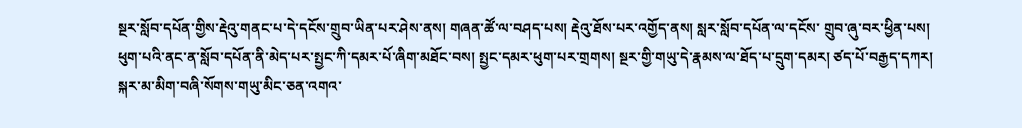སྔར་སློབ་དཔོན་གྱིས་རྡེའུ་གནང་པ་དེ་དངོས་གྲུབ་ཡིན་པར་ཤེས་ནས། གཞན་ཚོ་ལ་བཤད་པས། རྡེའུ་ཐོས་པར་འགྱོད་ནས། སླར་སློབ་དཔོན་ལ་དངོས་ གྲུབ་ཞུ་བར་ཕྱིན་པས། ཕུག་པའི་ནང་ན་སློབ་དཔོན་ནི་མེད་པར་སྤྱང་ཀི་དམར་པོ་ཞིག་མཐོང་བས། སྤྱང་དམར་ཕུག་པར་གྲགས། སྔར་གྱི་གཡུ་དེ་རྣམས་ལ་ཐོད་པ་དྲུག་དམར། ཙད་པོ་བརྒྱད་དཀར། སྐར་མ་མིག་བཞི་སོགས་གཡུ་མིང་ཅན་འགའ་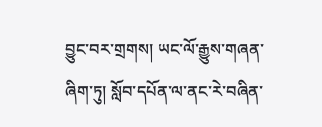བྱུང་བར་གྲགས། ཡང་ལོ་རྒྱུས་གཞན་ཞིག་ཏུ། སློབ་དཔོན་ལ་ནང་རེ་བཞིན་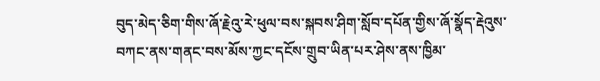བུད་མེད་ཅིག་གིས་ཞོ་རྗེའུ་རེ་ཕུལ་བས་སྐབས་ཤིག་སློབ་དཔོན་གྱིས་ཞོ་སྣོད་རྡེའུས་བཀང་ནས་གནང་བས་མོས་ཀྱང་དངོས་གྲུབ་ཡིན་པར་ཤེས་ནས་ཁྱིམ་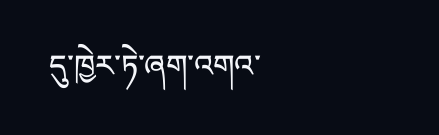དུ་ཁྱེར་ཏེ་ཞག་འགའ་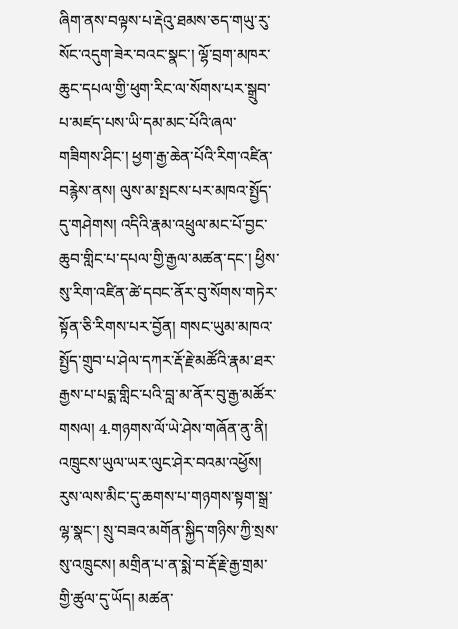ཞིག་ནས་བལྟས་པ་རྡེའུ་ཐམས་ཅད་གཡུ་རུ་སོང་འདུག་ཟེར་བའང་སྣང་། ལྷོ་བྲག་མཁར་ཆུང་དཔལ་གྱི་ཕུག་རིང་ལ་སོགས་པར་སྒྲུབ་པ་མཛད་པས་ཡི་དམ་མང་པོའི་ཞལ་གཟིགས་ཤིང་། ཕྱག་རྒྱ་ཆེན་པོའི་རིག་འཛིན་བརྙེས་ནས། ལུས་མ་སྤངས་པར་མཁའ་སྤྱོད་དུ་གཤེགས། འདིའི་རྣམ་འཕྲུལ་མང་པོ་བྱང་ཆུབ་གླིང་པ་དཔལ་གྱི་རྒྱལ་མཚན་དང་། ཕྱིས་སུ་རིག་འཛིན་ཚེ་དབང་ནོར་བུ་སོགས་གཏེར་སྟོན་ཅི་རིགས་པར་བྱོན། གསང་ཡུམ་མཁའ་སྤྱོད་གྲུབ་པ་ཤེལ་དཀར་རྡོ་རྗེ་མཚོའི་རྣམ་ཐར་རྒྱས་པ་པདྨ་གླིང་པའི་བླ་མ་ནོར་བུ་རྒྱ་མཚོར་གསལ། 4.གཉགས་ལོ་ཡེ་ཤེས་གཞོན་ནུ་ནི། འཁྲུངས་ཡུལ་ཡར་ལུང་ཤེར་བའམ་འཕྱོས། རུས་ལས་མིང་དུ་ཆགས་པ་གཉགས་སྟག་སྒྲ་ལྷ་སྣང་། སྲུ་བཟའ་མགོན་སྐྱིད་གཉིས་ཀྱི་སྲས་སུ་འཁྲུངས། མགྲིན་པ་ན་སྨེ་བ་རྡོ་རྗེ་རྒྱ་གྲམ་གྱི་ཚུལ་དུ་ཡོད། མཚན་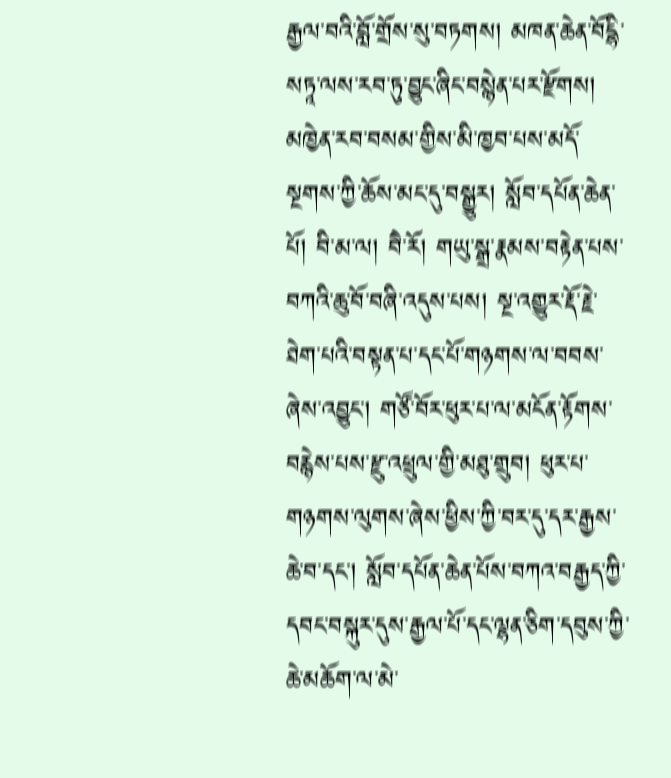རྒྱལ་བའི་བློ་གྲོས་སུ་བཏགས། མཁན་ཆེན་བོདྷི་སཏཱ་ལས་རབ་ཏུ་བྱུང་ཞིང་བསྙེན་པར་རྫོགས། མཁྱེན་རབ་བསམ་གྱིས་མི་ཁྱབ་པས་མདོ་སྔགས་ཀྱི་ཆོས་མང་དུ་བསྒྱུར། སློབ་དཔོན་ཆེན་པོ། བི་མ་ལ། བཻ་རོ། གཡུ་སྒྲ་རྣམས་བརྟེན་པས་བཀའི་ཆུ་བོ་བཞི་འདུས་པས། སྔ་འགྱུར་རྡོ་རྗེ་ཐེག་པའི་བསྟན་པ་དང་པོ་གཉགས་ལ་བབས་ཞེས་འབྱུང་། གཙོ་བོར་ཕུར་པ་ལ་མངོན་རྟོགས་བརྙེས་པས་རྫུ་འཕྲུལ་གྱི་མཐུ་གྲུབ། ཕུར་པ་གཉགས་ལུགས་ཞེས་ཕྱིས་ཀྱི་བར་དུ་དར་རྒྱས་ཆེ་བ་དང་། སློབ་དཔོན་ཆེན་པོས་བཀའ་བརྒྱད་ཀྱི་དབང་བསྐུར་དུས་རྒྱལ་པོ་དང་ལྷན་ཅིག་དབུས་ཀྱི་ཆེ་མཆོག་ལ་མེ་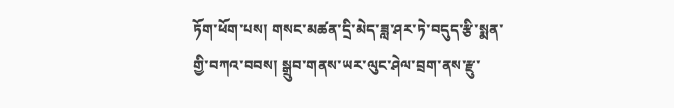ཏོག་ཕོག་པས། གསང་མཚན་དྲི་མེད་ཟླ་ཤར་ཏེ་བདུད་རྩི་སྨན་གྱི་བཀའ་བབས། སྒྲུབ་གནས་ཡར་ལུང་ཤེལ་བྲག་ནས་རྫུ་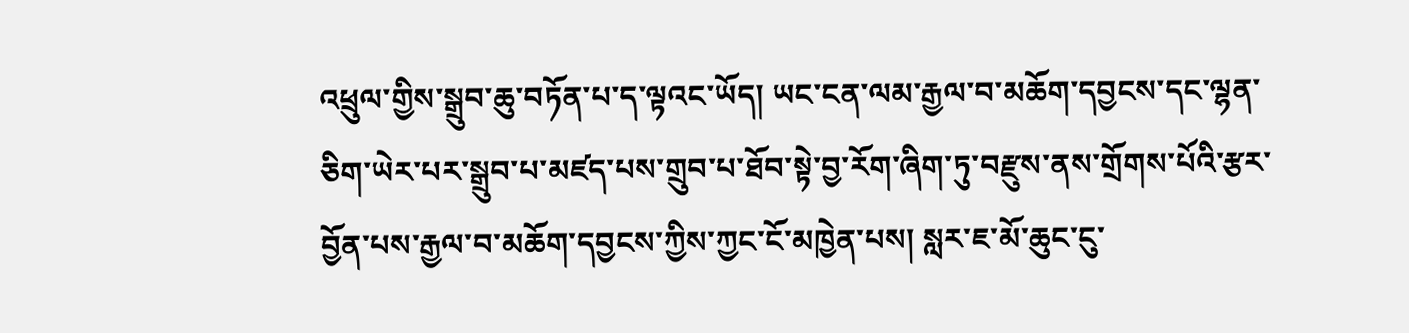འཕྲུལ་གྱིས་སྒྲུབ་ཆུ་བཏོན་པ་ད་ལྟའང་ཡོད། ཡང་ངན་ལམ་རྒྱལ་བ་མཆོག་དབྱངས་དང་ལྷན་ཅིག་ཡེར་པར་སྒྲུབ་པ་མཛད་པས་གྲུབ་པ་ཐོབ་སྟེ་བྱ་རོག་ཞིག་ཏུ་བརྫུས་ནས་གྲོགས་པོའི་རྩར་བྱོན་པས་རྒྱལ་བ་མཆོག་དབྱངས་ཀྱིས་ཀྱང་ངོ་མཁྱེན་པས། སླར་ཇ་མོ་ཆུང་ངུ་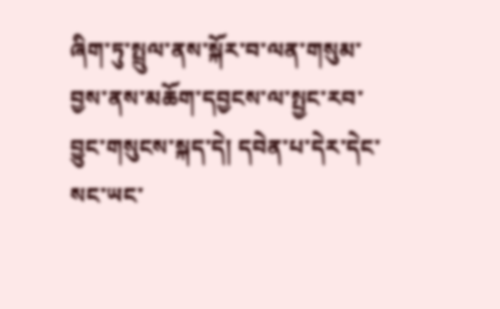ཞིག་ཏུ་སྤྲུལ་ནས་སྐོར་བ་ལན་གསུམ་བྱས་ནས་མཆོག་དབྱངས་ལ་སྤྱང་རབ་བྱུང་གསུངས་སྐད་དེ། དབེན་པ་དེར་དེང་སང་ཡང་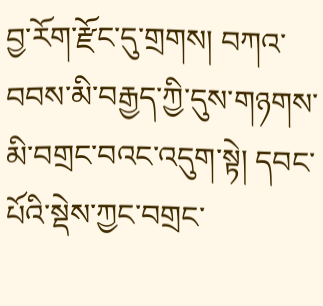བྱ་རོག་རྫོང་དུ་གྲགས། བཀའ་བབས་མི་བརྒྱད་ཀྱི་དུས་གཉགས་མི་བགྲང་བའང་འདུག་སྟེ། དབང་པོའི་སྡེས་ཀྱང་བགྲང་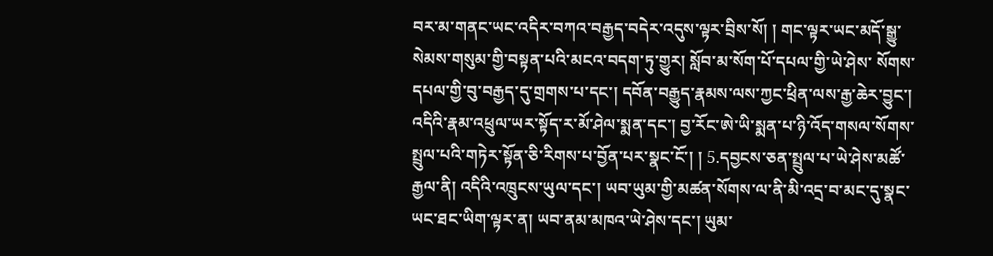བར་མ་གནང་ཡང་འདིར་བཀའ་བརྒྱད་བདེར་འདུས་ལྟར་བྲིས་སོ། ། གང་ལྟར་ཡང་མདོ་སྒྱུ་སེམས་གསུམ་གྱི་བསྟན་པའི་མངའ་བདག་ཏུ་གྱུར། སློབ་མ་སོག་པོ་དཔལ་གྱི་ཡེ་ཤེས་ སོགས་དཔལ་གྱི་བུ་བརྒྱད་དུ་གྲགས་པ་དང་། དབོན་བརྒྱུད་རྣམས་ལས་ཀྱང་ཕྲིན་ལས་རྒྱ་ཆེར་བྱུང་། འདིའི་རྣམ་འཕྲུལ་ཡར་སྟོད་ར་མོ་ཤེལ་སྨན་དང་། བྱ་རོང་ཨེ་ཡི་སྨན་པ་ཉི་འོད་གསལ་སོགས་སྤྲུལ་པའི་གཏེར་སྟོན་ཅི་རིགས་པ་བྱོན་པར་སྣང་ངོ་། ། 5.དབྱངས་ཅན་སྤྲུལ་པ་ཡེ་ཤེས་མཚོ་རྒྱལ་ནི། འདིའི་འཁྲུངས་ཡུལ་དང་། ཡབ་ཡུམ་གྱི་མཚན་སོགས་ལ་ནི་མི་འདྲ་བ་མང་དུ་སྣང་ཡང་ཐང་ཡིག་ལྟར་ན། ཡབ་ནམ་མཁའ་ཡེ་ཤེས་དང་། ཡུམ་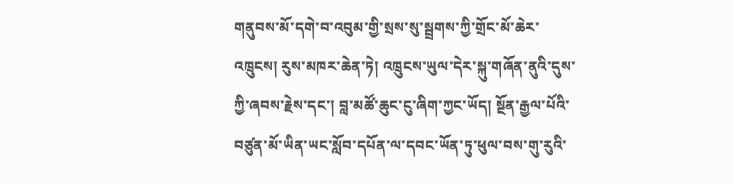གནུབས་མོ་དགེ་བ་འབུམ་གྱི་སྲས་སུ་སྦྲགས་ཀྱི་གྲོང་མོ་ཆེར་འཁྲུངས། རུས་མཁར་ཆེན་ཏེ། འཁྲུངས་ཡུལ་དེར་སྐུ་གཞོན་ནུའི་དུས་ཀྱི་ཞབས་རྗེས་དང་། བླ་མཚོ་ཆུང་ངུ་ཞིག་ཀྱང་ཡོད། སྔོན་རྒྱལ་པོའི་བཙུན་མོ་ཡིན་ཡང་སློབ་དཔོན་ལ་དབང་ཡོན་ཏུ་ཕུལ་བས་གུ་རུའི་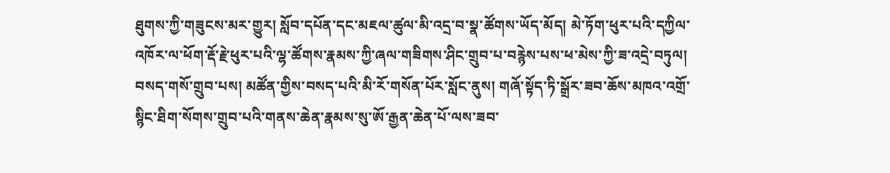ཐུགས་ཀྱི་གཟུངས་མར་གྱུར། སློབ་དཔོན་དང་མཇལ་ཚུལ་མི་འདྲ་བ་སྣ་ཚོགས་ཡོད་མོད། མེ་ཏོག་ཕུར་པའི་དཀྱིལ་འཁོར་ལ་ཕོག་རྡོ་རྗེ་ཕུར་པའི་ལྷ་ཚོགས་རྣམས་ཀྱི་ཞལ་གཟིགས་ཤིང་གྲུབ་པ་བརྙེས་པས་ཕ་མེས་ཀྱི་ཟ་འདྲེ་བཏུལ། བསད་གསོ་གྲུབ་པས། མཚོན་གྱིས་བསད་པའི་མི་རོ་གསོན་པོར་སློང་ནུས། གཞོ་སྟོད་ཏི་སྒྲོར་ཟབ་ཆོས་མཁའ་འགྲོ་སྙིང་ཐིག་སོགས་གྲུབ་པའི་གནས་ཆེན་རྣམས་སུ་ཨོ་རྒྱན་ཆེན་པོ་ལས་ཟབ་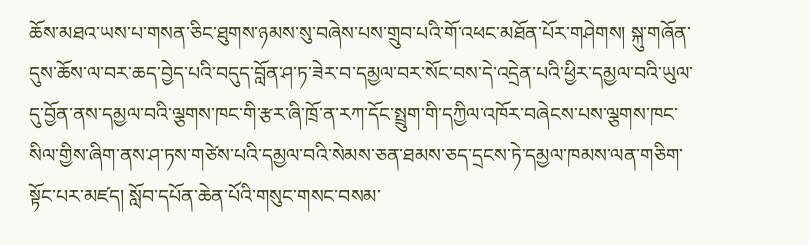ཆོས་མཐའ་ཡས་པ་གསན་ཅིང་ཐུགས་ཉམས་སུ་བཞེས་པས་གྲུབ་པའི་གོ་འཕང་མཐོན་པོར་གཤེགས། སྐུ་གཞོན་དུས་ཆོས་ལ་བར་ཆད་བྱེད་པའི་བདུད་བློན་ཤ་ཏ་ཟེར་བ་དམྱལ་བར་སོང་བས་དེ་འདྲེན་པའི་ཕྱིར་དམྱལ་བའི་ཡུལ་དུ་བྱོན་ནས་དམྱལ་བའི་ལྕགས་ཁང་གི་རྩར་ཞི་ཁྲོ་ན་རཀ་དོང་སྤྲུག་གི་དཀྱིལ་འཁོར་བཞེངས་པས་ལྕགས་ཁང་སིལ་གྱིས་ཞིག་ནས་ཤ་ཏས་གཙེས་པའི་དམྱལ་བའི་སེམས་ཅན་ཐམས་ཅད་དྲངས་ཏེ་དམྱལ་ཁམས་ལན་གཅིག་སྟོང་པར་མཛད། སློབ་དཔོན་ཆེན་པོའི་གསུང་གསང་བསམ་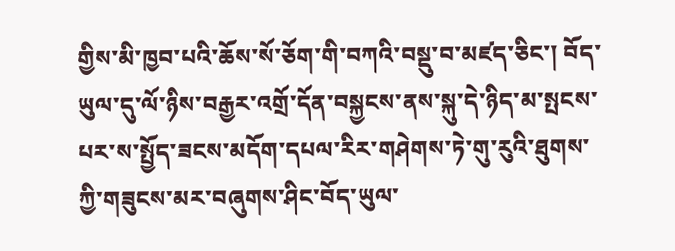གྱིས་མི་ཁྱབ་པའི་ཆོས་སོ་ཅོག་གི་བཀའི་བསྡུ་བ་མཛད་ཅིང་། བོད་ཡུལ་དུ་ལོ་ཉིས་བརྒྱར་འགྲོ་དོན་བསྐྱངས་ནས་སྐུ་དེ་ཉིད་མ་སྤངས་པར་ས་སྤྱོད་ཟངས་མདོག་དཔལ་རིར་གཤེགས་ཏེ་གུ་རུའི་ཐུགས་ཀྱི་གཟུངས་མར་བཞུགས་ཤིང་བོད་ཡུལ་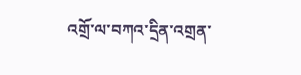འགྲོ་ལ་བཀའ་དྲིན་འགྲན་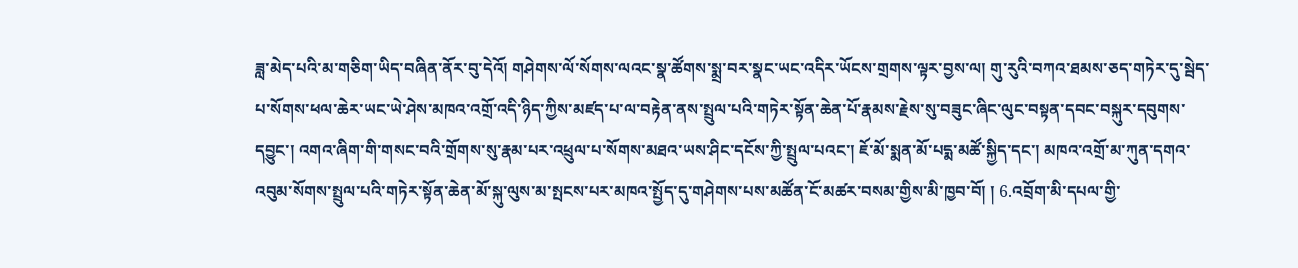ཟླ་མེད་པའི་མ་གཅིག་ཡིད་བཞིན་ནོར་བུ་དེའོ། གཤེགས་ལོ་སོགས་ལའང་སྣ་ཚོགས་སྨྲ་བར་སྣང་ཡང་འདིར་ཡོངས་གྲགས་ལྟར་བྱས་ལ། གུ་རུའི་བཀའ་ཐམས་ཅད་གཏེར་དུ་སྦེད་པ་སོགས་ཕལ་ཆེར་ཡང་ཡེ་ཤེས་མཁའ་འགྲོ་འདི་ཉིད་ཀྱིས་མཛད་པ་ལ་བརྟེན་ནས་སྤྲུལ་པའི་གཏེར་སྟོན་ཆེན་པོ་རྣམས་རྗེས་སུ་བཟུང་ཞིང་ལུང་བསྟན་དབང་བསྐུར་དབུགས་དབྱུང་། འགའ་ཞིག་གི་གསང་བའི་གྲོགས་སུ་རྣམ་པར་འཕྲུལ་པ་སོགས་མཐའ་ཡས་ཤིང་དངོས་ཀྱི་སྤྲུལ་པའང་། ཇོ་མོ་སྨན་མོ་པདྨ་མཚོ་སྐྱིད་དང་། མཁའ་འགྲོ་མ་ཀུན་དགའ་འབུམ་སོགས་སྤྲུལ་པའི་གཏེར་སྟོན་ཆེན་མོ་སྐུ་ལུས་མ་སྤངས་པར་མཁའ་སྤྱོད་དུ་གཤེགས་པས་མཚོན་ངོ་མཚར་བསམ་གྱིས་མི་ཁྱབ་བོ། ། 6.འབྲོག་མི་དཔལ་གྱི་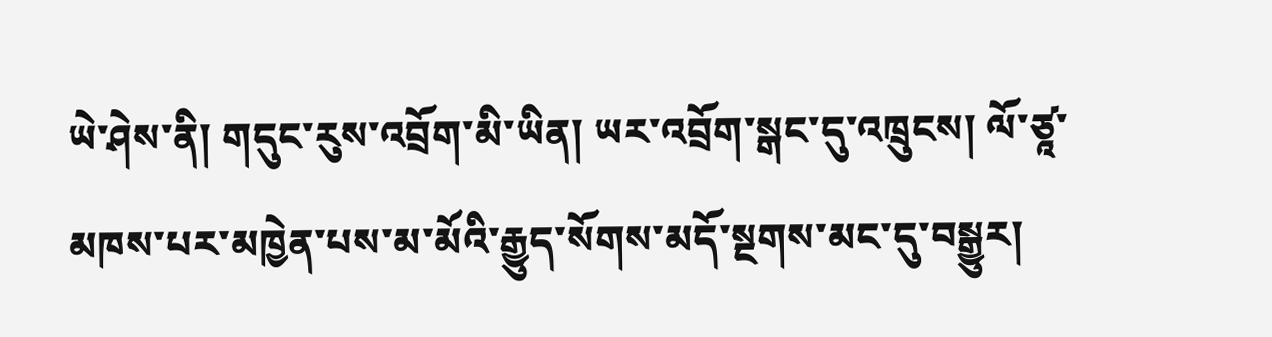ཡེ་ཤེས་ནི། གདུང་རུས་འབྲོག་མི་ཡིན། ཡར་འབྲོག་སྒང་དུ་འཁྲུངས། ལོ་ཙཱ་མཁས་པར་མཁྱེན་པས་མ་མོའི་རྒྱུད་སོགས་མདོ་སྔགས་མང་དུ་བསྒྱུར།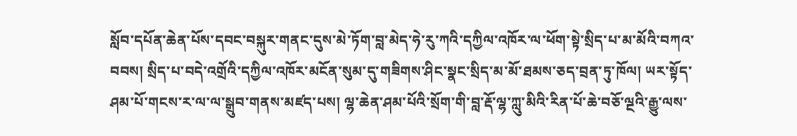སློབ་དཔོན་ཆེན་པོས་དབང་བསྐུར་གནང་དུས་མེ་ཏོག་བླ་མེད་ཧེ་རུ་ཀའི་དཀྱིལ་འཁོར་ལ་ཕོག་སྟེ་སྲིད་པ་མ་མོའི་བཀའ་བབས། སྲིད་པ་བདེ་འགྲོའི་དཀྱིལ་འཁོར་མངོན་སུམ་དུ་གཟིགས་ཤིང་སྣང་སྲིད་མ་མོ་ཐམས་ཅད་བྲན་ཏུ་ཁོལ། ཡར་སྟོད་ཤམ་པོ་གངས་ར་ལ་ལ་སྒྲུབ་གནས་མཛད་པས། ལྷ་ཆེན་ཤམ་པོའི་སྲོག་གི་བླ་རྡོ་ལྷ་ཀླུ་མིའི་རིན་པོ་ཆེ་བཅོ་ལྔའི་རྒྱུ་ལས་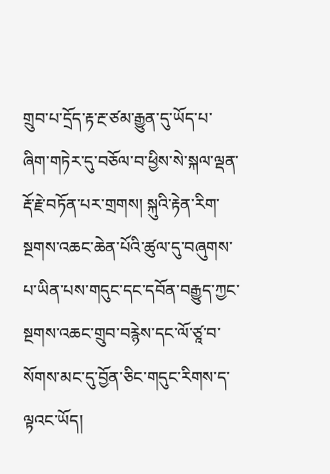གྲུབ་པ་དྲོད་རྟ་རྔ་ཙམ་རྒྱུན་དུ་ཡོད་པ་ཞིག་གཏེར་དུ་བཅོལ་བ་ཕྱིས་སེ་སྐལ་ལྡན་རྡོ་རྗེ་བཏོན་པར་གྲགས། སྐུའི་རྟེན་རིག་སྔགས་འཆང་ཆེན་པོའི་ཚུལ་དུ་བཞུགས་པ་ཡིན་པས་གདུང་དང་དབོན་བརྒྱུད་ཀྱང་སྔགས་འཆང་གྲུབ་བརྙེས་དང་ལོ་ཙཱ་བ་སོགས་མང་དུ་བྱོན་ཅིང་གདུང་རིགས་ད་ལྟའང་ཡོད།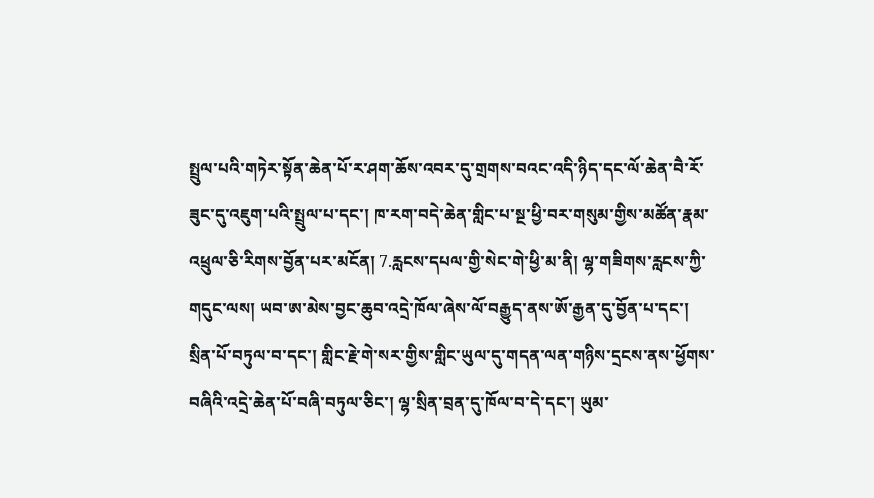སྤྲུལ་པའི་གཏེར་སྟོན་ཆེན་པོ་ར་ཤག་ཆོས་འབར་དུ་གྲགས་བའང་འདི་ཉིད་དང་ལོ་ཆེན་བཻ་རོ་ཟུང་དུ་འཇུག་པའི་སྤྲུལ་པ་དང་། ཁ་རག་བདེ་ཆེན་གླིང་པ་སྔ་ཕྱི་བར་གསུམ་གྱིས་མཚོན་རྣམ་འཕྲུལ་ཅི་རིགས་བྱོན་པར་མངོན། 7.རླངས་དཔལ་གྱི་སེང་གེ་ཕྱི་མ་ནི། ལྷ་གཟིགས་རླངས་ཀྱི་གདུང་ལས། ཡབ་ཨ་མེས་བྱང་ཆུབ་འདྲེ་ཁོལ་ཞེས་ལོ་བརྒྱུད་ནས་ཨོ་རྒྱན་དུ་བྱོན་པ་དང་། སྲིན་པོ་བཏུལ་བ་དང་། གླིང་རྗེ་གེ་སར་གྱིས་གླིང་ཡུལ་དུ་གདན་ལན་གཉིས་དྲངས་ནས་ཕྱོགས་བཞིའི་འདྲེ་ཆེན་པོ་བཞི་བཏུལ་ཅིང་། ལྷ་སྲིན་བྲན་དུ་ཁོལ་བ་དེ་དང་། ཡུམ་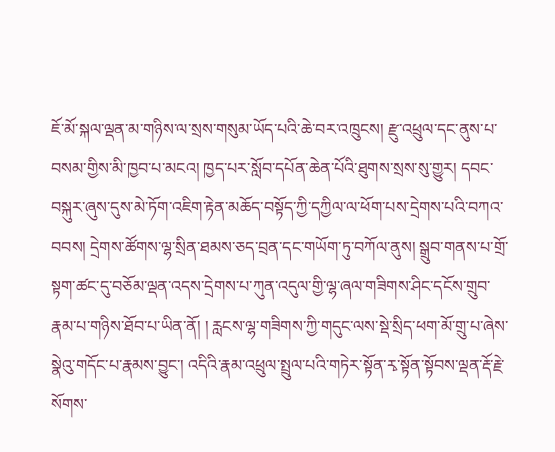ཇོ་མོ་སྐལ་ལྡན་མ་གཉིས་ལ་སྲས་གསུམ་ཡོད་པའི་ཆེ་བར་འཁྲུངས། རྫུ་འཕྲུལ་དང་ནུས་པ་བསམ་གྱིས་མི་ཁྱབ་པ་མངའ། ཁྱད་པར་སློབ་དཔོན་ཆེན་པོའི་ཐུགས་སྲས་སུ་གྱུར། དབང་བསྐུར་ཞུས་དུས་མེ་ཏོག་འཇིག་རྟེན་མཆོད་བསྟོད་ཀྱི་དཀྱིལ་ལ་ཕོག་པས་དྲེགས་པའི་བཀའ་བབས། དྲེགས་ཚོགས་ལྷ་སྲིན་ཐམས་ཅད་བྲན་དང་གཡོག་ཏུ་བཀོལ་ནུས། སྒྲུབ་གནས་པ་གྲོ་སྟག་ཚང་དུ་བཅོམ་ལྡན་འདས་དྲེགས་པ་ཀུན་འདུལ་གྱི་ལྷ་ཞལ་གཟིགས་ཤིང་དངོས་གྲུབ་རྣམ་པ་གཉིས་ཐོབ་པ་ཡིན་ནོ། ། རླངས་ལྷ་གཟིགས་ཀྱི་གདུང་ལས་སྡེ་སྲིད་ཕག་མོ་གྲུ་པ་ཞེས་སྣེའུ་གདོང་པ་རྣམས་བྱུང་། འདིའི་རྣམ་འཕྲུལ་སྤྲུལ་པའི་གཏེར་སྟོན་རྭ་སྟོན་སྟོབས་ལྡན་རྡོ་རྗེ་སོགས་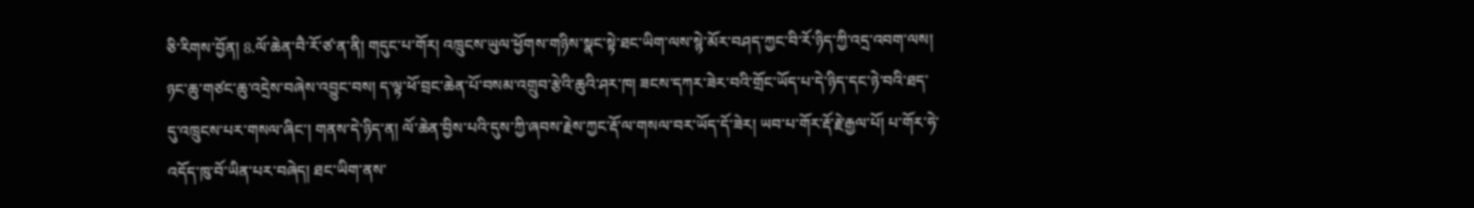ཅི་རིགས་བྱོན། 8.ལོ་ཆེན་བཻ་རོ་ཙ་ན་ནི། གདུང་པ་གོར། འཁྲུངས་ཡུལ་ཕྱོགས་གཉིས་སྣང་སྟེ་ཐང་ཡིག་ལས་སྙེ་མོར་བཤད་ཀྱང་བི་རོ་ཉིད་ཀྱི་འདྲ་འབག་ལས། ཉང་ཆུ་གཙང་ཆུ་འདྲེས་བཞེས་འབྱུང་བས། ད་ལྟ་ཕོ་བྲང་ཆེན་པོ་བསམ་འགྲུབ་རྩེའི་ཆུའི་ཤར་ཁ། ཟངས་དཀར་ཟེར་བའི་གྲོང་ཡོད་པ་དེ་ཉིད་དང་ཉེ་བའི་ཐད་དུ་འཁྲུངས་པར་གསལ་ཞིང་། གནས་དེ་ཉིད་ན། ལོ་ཆེན་བྱིས་པའི་དུས་ཀྱི་ཞབས་རྗེས་ཀྱང་རྡོ་ལ་གསལ་བར་ཡོད་དོ་ཟེར། ཡབ་པ་གོར་རྡོ་རྗེ་རྒྱལ་པོ། པ་གོར་ཧེ་འདོད་ཁུ་བོ་ཡིན་པར་བཞེད། ཐང་ཡིག་ནས་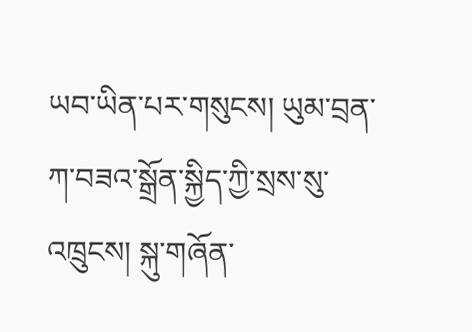ཡབ་ཡིན་པར་གསུངས། ཡུམ་བྲན་ཀ་བཟའ་སྒྲོན་སྐྱིད་ཀྱི་སྲས་སུ་འཁྲུངས། སྐུ་གཞོན་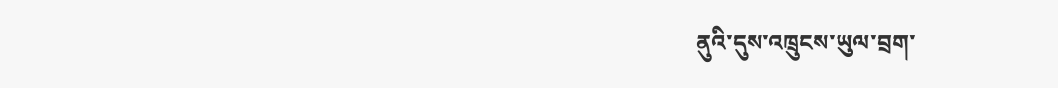ནུའི་དུས་འཁྲུངས་ཡུལ་བྲག་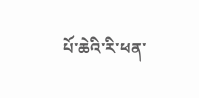པོ་ཆེའི་རི་ཕན་